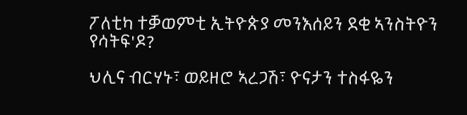ፖለቲካ ተቓወምቲ ኢትዮጵያ መንእሰይን ደቂ ኣንስትዮን የሳትፍ'ዶ?

ህሊና ብርሃኑ፣ ወይዘሮ ኣረጋሽ፣ ዮናታን ተስፋዬን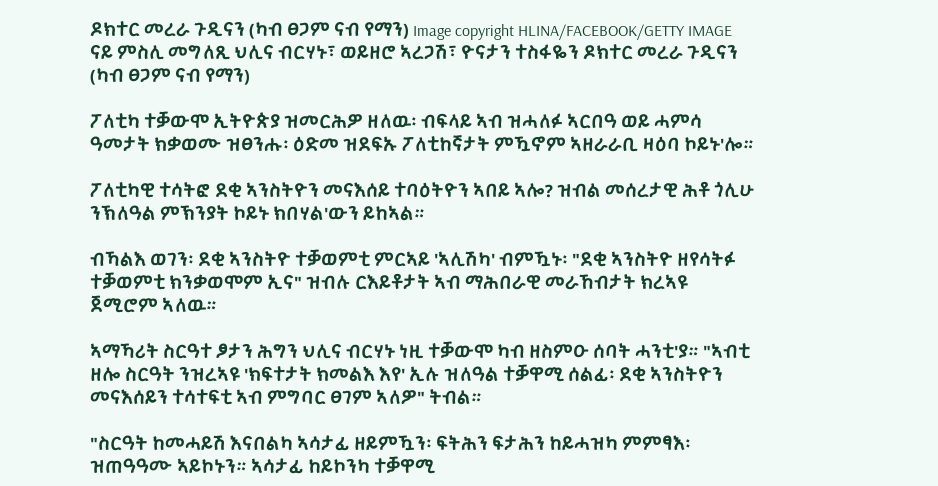ዶክተር መረራ ጉዲናን (ካብ ፀጋም ናብ የማን) Image copyright HLINA/FACEBOOK/GETTY IMAGE
ናይ ምስሊ መግለጺ ህሊና ብርሃኑ፣ ወይዘሮ ኣረጋሽ፣ ዮናታን ተስፋዬን ዶክተር መረራ ጉዲናን (ካብ ፀጋም ናብ የማን)

ፖለቲካ ተቓውሞ ኢትዮጵያ ዝመርሕዎ ዘለዉ፡ ብፍላይ ኣብ ዝሓለፉ ኣርበዓ ወይ ሓምሳ ዓመታት ክቃወሙ ዝፀንሑ፡ ዕድመ ዝደፍኡ ፖለቲከኛታት ምዃኖም ኣዘራራቢ ዛዕባ ኮይኑ'ሎ።

ፖለቲካዊ ተሳትፎ ደቂ ኣንስትዮን መናእሰይ ተባዕትዮን ኣበይ ኣሎ? ዝብል መሰረታዊ ሕቶ ጎሊሁ ንኽለዓል ምኽንያት ኮይኑ ክበሃል'ውን ይከኣል።

ብኻልእ ወገን፡ ደቂ ኣንስትዮ ተቓወምቲ ምርኣይ 'ኣሊሽካ' ብምዃኑ፡ "ደቂ ኣንስትዮ ዘየሳትፉ ተቓወምቲ ክንቃወሞም ኢና" ዝብሉ ርእይቶታት ኣብ ማሕበራዊ መራኸብታት ክረኣዩ ጀሚሮም ኣለዉ።

ኣማኻሪት ስርዓተ ፆታን ሕግን ህሊና ብርሃኑ ነዚ ተቓውሞ ካብ ዘስምዑ ሰባት ሓንቲ'ያ። "ኣብቲ ዘሎ ስርዓት ንዝረኣዩ 'ክፍተታት ክመልእ እየ' ኢሉ ዝለዓል ተቓዋሚ ሰልፊ፡ ደቂ ኣንስትዮን መናእሰይን ተሳተፍቲ ኣብ ምግባር ፀገም ኣለዎ" ትብል።

"ስርዓት ከመሓይሽ እናበልካ ኣሳታፊ ዘይምዃን፡ ፍትሕን ፍታሕን ከይሓዝካ ምምፃእ፡ ዝጠዓዓሙ ኣይኮኑን። ኣሳታፊ ከይኮንካ ተቓዋሚ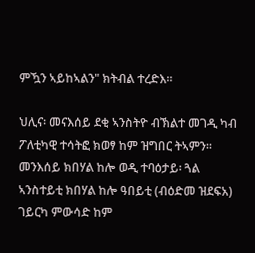ምዃን ኣይከኣልን" ክትብል ተረድእ።

ህሊና፡ መናእሰይ ደቂ ኣንስትዮ ብኽልተ መገዲ ካብ ፖለቲካዊ ተሳትፎ ክወፃ ከም ዝግበር ትኣምን። መንእሰይ ክበሃል ከሎ ወዲ ተባዕታይ፡ ጓል ኣንስተይቲ ክበሃል ከሎ ዓበይቲ (ብዕድመ ዝደፍአ) ገይርካ ምውሳድ ከም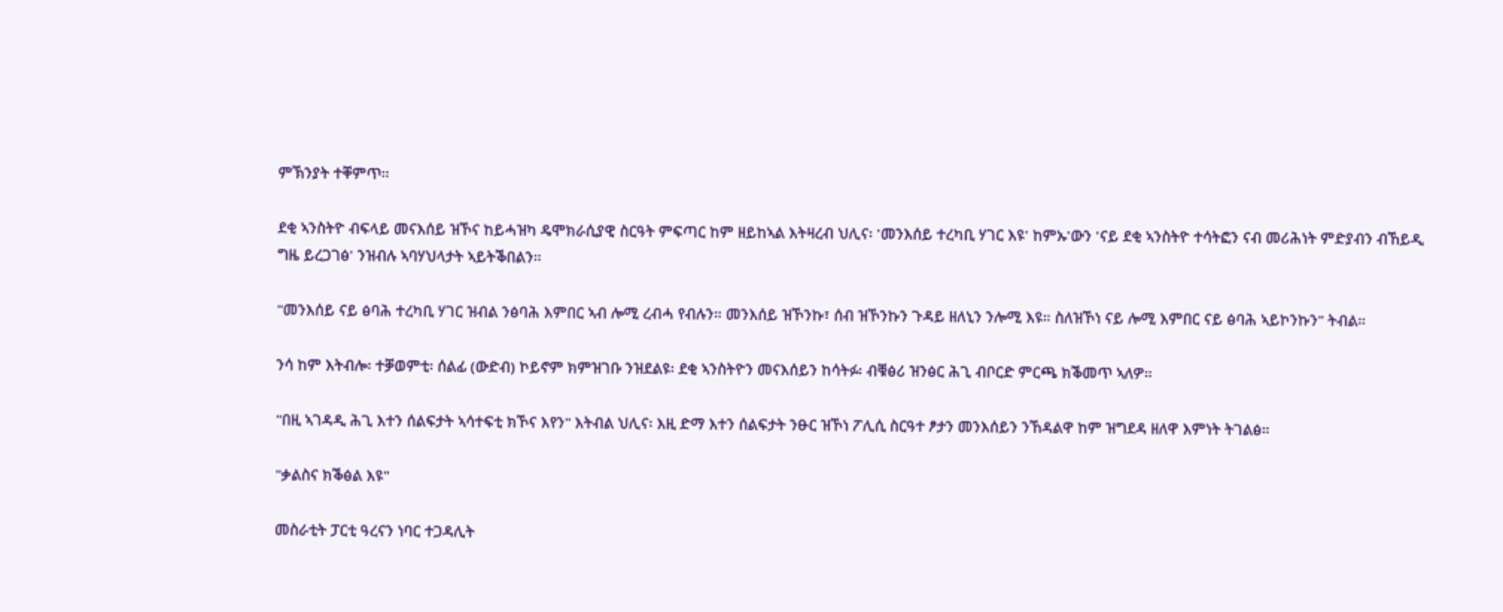ምኽንያት ተቐምጥ።

ደቂ ኣንስትዮ ብፍላይ መናእሰይ ዝኾና ከይሓዝካ ዴሞክራሲያዊ ስርዓት ምፍጣር ከም ዘይከኣል እትዛረብ ህሊና፡ 'መንእሰይ ተረካቢ ሃገር እዩ' ከምኡ'ውን 'ናይ ደቂ ኣንስትዮ ተሳትፎን ናብ መሪሕነት ምድያብን ብኸይዲ ግዜ ይረጋገፅ' ንዝብሉ ኣባሃህላታት ኣይትቕበልን።

"መንእሰይ ናይ ፅባሕ ተረካቢ ሃገር ዝብል ንፅባሕ እምበር ኣብ ሎሚ ረብሓ የብሉን። መንእሰይ ዝኾንኩ፣ ሰብ ዝኾንኩን ጉዳይ ዘለኒን ንሎሚ እዩ። ስለዝኾነ ናይ ሎሚ እምበር ናይ ፅባሕ ኣይኮንኩን" ትብል።

ንሳ ከም እትብሎ፡ ተቓወምቲ፡ ሰልፊ (ውድብ) ኮይኖም ክምዝገቡ ንዝደልዩ፡ ደቂ ኣንስትዮን መናእሰይን ከሳትፉ፡ ብቑፅሪ ዝንፅር ሕጊ ብቦርድ ምርጫ ክቕመጥ ኣለዎ።

"በዚ ኣገዳዲ ሕጊ እተን ሰልፍታት ኣሳተፍቲ ክኾና እየን" እትብል ህሊና፡ እዚ ድማ እተን ሰልፍታት ንፁር ዝኾነ ፖሊሲ ስርዓተ ፆታን መንእሰይን ንኸዳልዋ ከም ዝግደዳ ዘለዋ እምነት ትገልፅ።

"ቃልስና ክቕፅል እዩ"

መስራቲት ፓርቲ ዓረናን ነባር ተጋዳሊት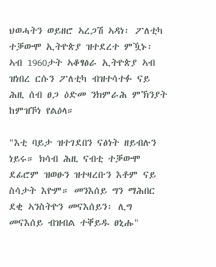ህወሓትን ወይዘሮ ኣረጋሽ ኣዳነ፡ ፖለቲካ ተቓውሞ ኢትዮጵያ ዝተደረተ ምዃኑ፡ ኣብ 1960ታት ኣቆፃፅራ ኢትዮጵያ ኣብ ዝነበረ ርሱን ፖለቲካ ብዝተሳተፉ ናይ ሕዚ ሰብ ፀጋ ዕድመ ንክምራሕ ምኽንያት ከምዝኾነ የልዕላ።

"እቲ ባይታ ዝተገደበን ናፅነት ዘይብሉን ነይሩ። ክሳብ ሕዚ ናብቲ ተቓውሞ ደፊሮም ዝወፁን ዝተዛረቡን እቶም ናይ ስሳታት እዮም። መንእሰይ ግን ማሕበር ደቂ ኣንስትዮን መናእሰይን፡ ሊግ መናእሰይ ብዝብል ተቐይዱ ፀኒሑ"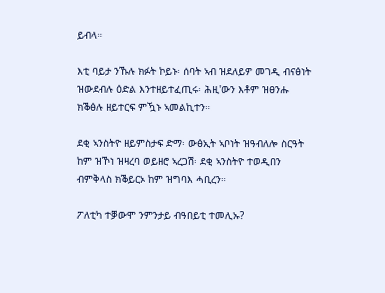ይብላ።

እቲ ባይታ ንኹሉ ክፉት ኮይኑ፡ ሰባት ኣብ ዝደለይዎ መገዲ ብናፅነት ዝውደብሉ ዕድል እንተዘይተፈጢሩ፡ ሕዚ'ውን እቶም ዝፀንሑ ክቕፅሉ ዘይተርፍ ምዃኑ ኣመልኪተን።

ደቂ ኣንስትዮ ዘይምስታፍ ድማ፡ ውፅኢት ኣቦነት ዝዓብለሎ ስርዓት ከም ዝኾነ ዝዛረባ ወይዘሮ ኣረጋሽ፡ ደቂ ኣንስትዮ ተወዲበን ብምቅላስ ክቕይርኦ ከም ዝግባእ ሓቢረን።

ፖለቲካ ተቓውሞ ንምንታይ ብዓበይቲ ተመሊኡ?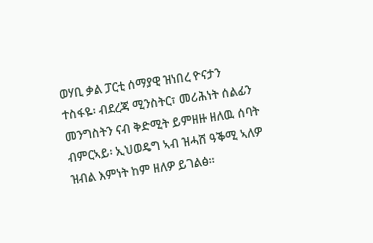ወሃቢ ቃል ፓርቲ ሰማያዊ ዝነበረ ዮናታን ተስፋዬ፡ ብደረጃ ሚንስትር፣ መሪሕነት ሰልፊን መንግስትን ናብ ቅድሚት ይምዘዙ ዘለዉ ሰባት ብምርኣይ፡ ኢህወዴግ ኣብ ዝሓሸ ዓቕሚ ኣለዎ ዝብል እምነት ከም ዘለዎ ይገልፅ።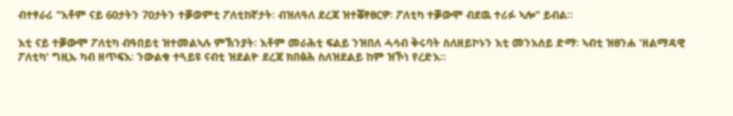ብተፃራሪ "እቶም ናይ 60ታትን 70ታትን ተቓወምቲ ፖለቲከኛታት፡ ብዝለዓለ ደረጃ ዝተቖፃፀርዎ፡ ፖለቲካ ተቓውሞ ብደዉ ተሪፉ ኣሎ" ይብል።

እቲ ናይ ተቓውሞ ፖለቲካ ብዓበይቲ ዝተመልኣሉ ምኽንያት፡ እቶም መራሕቲ ፍልይ ንዝበለ ሓሳብ ቅሩባት ስለዘይኮኑን እቲ መንእሰይ ድማ፡ ኣብቲ ዝፀንሐ 'ዘልማዳዊ ፖለቲካ' ግዚኡ ካብ ዘጥፍእ፡ ንውልቁ ተጓይዩ ናብቲ ዝደልዮ ደረጃ ክበፅሕ ስለዝደልይ ከም ዝኾነ የረድእ።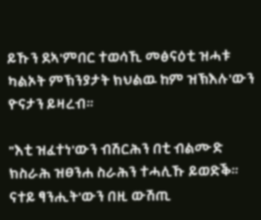ይኹን ደኣ'ምበር ተወሳኺ መፅናዕቲ ዝሓቱ ካልኦት ምኽንያታት ክህልዉ ከም ዝኽእሉ'ውን ዮናታን ይዛረብ።

"እቲ ዝፈተነ'ውን ብሽርሕን በቲ ብልሙድ ክስራሕ ዝፀንሐ ስራሕን ተሓሊኹ ይወድቕ። ናተይ ፃንሒት'ውን በዚ ውሽጢ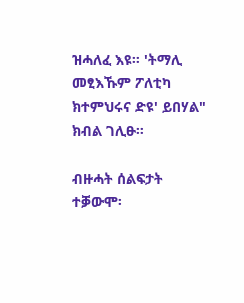ዝሓለፈ እዩ። 'ትማሊ መፂእኹም ፖለቲካ ክተምህሩና ድዩ' ይበሃል" ክብል ገሊፁ።

ብዙሓት ሰልፍታት ተቓውሞ፡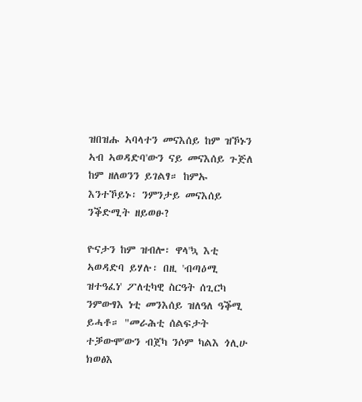ዝበዝሑ ኣባላተን መናእሰይ ከም ዝኾኑን ኣብ ኣወዳድባ'ውን ናይ መናእሰይ ጉጅለ ከም ዘለወንን ይገልፃ። ከምኡ እንተኾይኑ፡ ንምንታይ መናእሰይ ንቕድሚት ዘይወፁ?

ዮናታን ከም ዝብሎ፡ ዋላ'ኳ እቲ ኣወዳድባ ይሃሉ፡ በዚ 'ብጣዕሚ ዝተዓፈነ' ፖለቲካዊ ስርዓት ሰጊርካ ንምውፃእ ነቲ መንእሰይ ዝለዓለ ዓቕሚ ይሓቶ። "መራሕቲ ሰልፍታት ተቓውሞ'ውን ብጀካ ንሶም ካልእ ጎሊሁ ክወፅእ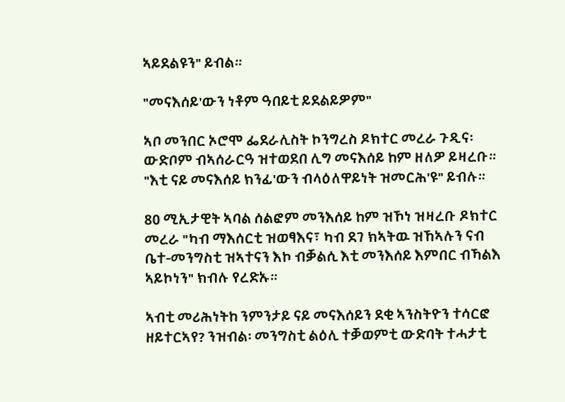ኣይደልዩን" ይብል።

"መናእሰይ'ውን ነቶም ዓበይቲ ይደልይዎም"

ኣቦ መንበር ኦሮሞ ፌደራሊስት ኮንግረስ ዶክተር መረራ ጉዲና፡ ውድቦም ብኣሰራርዓ ዝተወደበ ሊግ መናእሰይ ከም ዘለዎ ይዛረቡ። "እቲ ናይ መናእሰይ ክንፊ'ውን ብላዕለዋይነት ዝመርሕ'ዩ" ይብሉ።

80 ሚኢታዊት ኣባል ሰልፎም መንእሰይ ከም ዝኾነ ዝዛረቡ ዶክተር መረራ "ካብ ማእሰርቲ ዝወፃእና፣ ካብ ደገ ክኣትዉ ዝኸኣሉን ናብ ቤተ-መንግስቲ ዝኣተናን እኮ ብቓልሲ እቲ መንእሰይ እምበር ብኻልእ ኣይኮነን" ክብሉ የረድኡ።

ኣብቲ መሪሕነትከ ንምንታይ ናይ መናእሰይን ደቂ ኣንስትዮን ተሳርፎ ዘይተርኣየ? ንዝብል፡ መንግስቲ ልዕሊ ተቓወምቲ ውድባት ተሓታቲ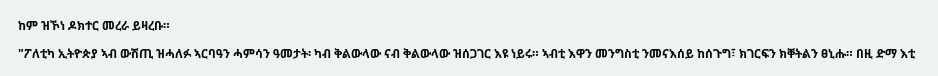ከም ዝኾነ ዶክተር መረራ ይዛረቡ።

"ፖለቲካ ኢትዮጵያ ኣብ ውሽጢ ዝሓለፉ ኣርባዓን ሓምሳን ዓመታት፡ ካብ ቅልውላው ናብ ቅልውላው ዝሰጋገር እዩ ነይሩ። ኣብቲ እዋን መንግስቲ ንመናእሰይ ከሰጉግ፣ ክገርፍን ክቐትልን ፀኒሑ። በዚ ድማ እቲ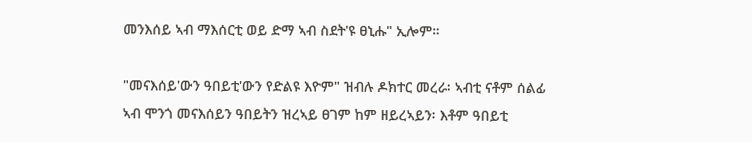መንእሰይ ኣብ ማእሰርቲ ወይ ድማ ኣብ ስደት'ዩ ፀኒሑ" ኢሎም።

"መናእሰይ'ውን ዓበይቲ'ውን የድልዩ እዮም" ዝብሉ ዶክተር መረራ፡ ኣብቲ ናቶም ሰልፊ ኣብ ሞንጎ መናእሰይን ዓበይትን ዝረኣይ ፀገም ከም ዘይረኣይን፡ እቶም ዓበይቲ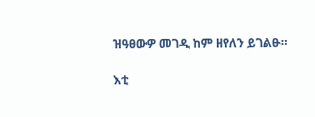ዝዓፀውዎ መገዲ ከም ዘየለን ይገልፁ።

እቲ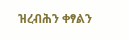ዝረብሕን ቀፃልን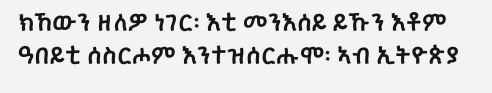ክኸውን ዘለዎ ነገር፡ እቲ መንእሰይ ይኹን እቶም ዓበይቲ ሰስርሖም እንተዝሰርሑሞ፡ ኣብ ኢትዮጵያ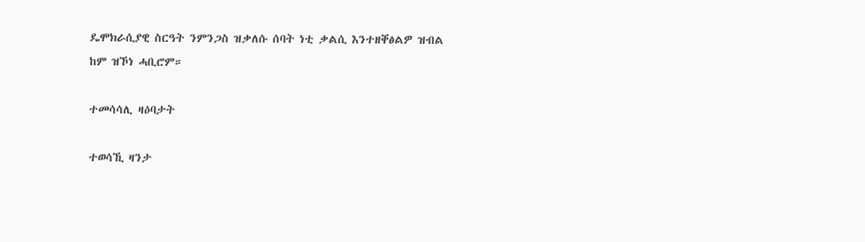ዴሞክራሲያዊ ስርዓት ንምንጋስ ዝቃለሱ ሰባት ነቲ ቃልሲ እንተዘቐፅልዎ ዝብል ከም ዝኾነ ሓቢሮም።

ተመሳሳሊ ዛዕባታት

ተወሳኺ ዛንታ